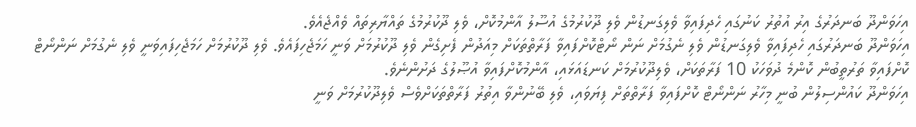އިހަވަންދޫ ބަނދަރުގެ އިރު އުތުރު ކަނުގައި ހެދިފައިވާ ވެލިގަނޑުން ވެލި ދޫކުރުމުގެ އުސޫލު އާންމުކޮށް، ވެލި ދޫކުރުމުގެ ތައްޔާރިތައް ވެއްޖެއެވެ.
އިހަވަންދޫ ބަނދަރުގައި ހެދިފައިވާ ވެލިގަނޑުން ވެލި ނެގުމަށް ނަން ނޯޓްކޮށްފައިވާ ފަރާތްތަކަށް މިއަދުން ފެށިގެން ވެލި ދޫކުރުމަށް ވަނީ ހަމަޖެހިފައެވެ. ވެލި ދޫކުރުމަށް ހަމަޖެހިފައިވަނީ ވެލި ނެގުމަށް ނަންނޯޓް ކޮށްފައިވާ ތަރުތީބުން ކޮންމެ ދުވަހަކު 10 ފަރާތަކަށް، ވެލިދޫކުރުމަށް ކަނޑައަޅައި، އާންމުކޮށްފައިވާ އުޞޫލުގެ ދަށުންނެވެ.
އިހަވަންދޫ ކައުންސިލުން ބުނީ މިހާރު ނަންނޯޓް ކޮށްފައިވާ ފަރާތްތަށް ފިޔަވައި، ވެލި ބޭނުންވާ އިތުރު ފަރާތްތަކަށްވެސް ވެލިދޫކުރުމަށް ވަނީ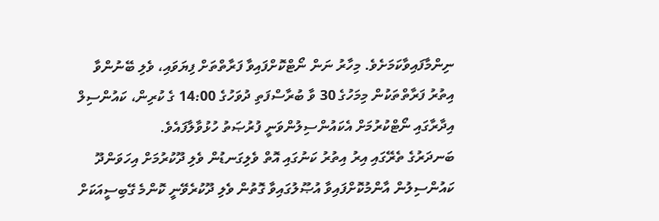ނިންމާފައިވާކަމަށެވެ. މިހާރު ނަން ނޯޓްކޮށްފައިވާ ފަރާތްތަށް ފިޔަވައި، ވެލި ބޭނުންވާ އިތުރު ފަރާތްތަކުން މިމަހުގެ 30 ވާ ބުރާސްފަތި ދުވަހުގެ 14:00 ގެ ކުރިން، ކައުންސިލް އިދާރާގައި ނޯޓްކުރުމަށް އެކައުންސިލުންވަނީ ފުރުޞަތު ހުޅުވާލާފައެވެ.
ބަނދަރުގެ ތެރޭގައި އިރު އިތުރު ކަނުގައި އޮތް ވެލިގަނޑުން ވެލި ދޫކުރުމަށް އިހަވަންދޫ ކައުންސިލުން އާންމުކޮށްފައިވާ އުޞޫލުގައިވާ ގޮތުން ވެލި ދޫކުރެވޭނީ ކޮންމެ ގޭބިސީއަކަށް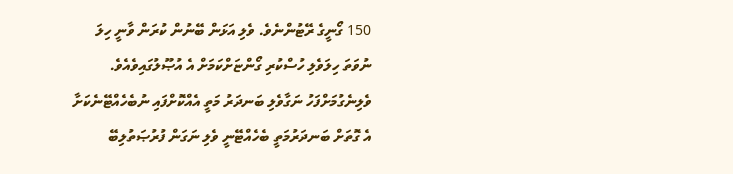150 ގޯނީގެ ރޭޓުންނެވެ. ވެލި އަޅަން ބޭނުން ކުރަން ވާނީ ހިލަ ނުވަތަ ހިލަވެލި ހުސްކުރި ގޯންޏަށްކަމަށް އެ އުޞޫލުގައިވެއެވެ. ވެލިނެގުމަށްފަހު ނަގާވެލި ބަނދަރު މަތީ އެއްކޮށްފައި ނުބެހެއްޓޭނެކަށާ އެ ގޮތަށް ބަނދަރުމަތީ ބެހެއްޓޭނީ ވެލި ނަގަން ފުރުޞަތުލިބޭ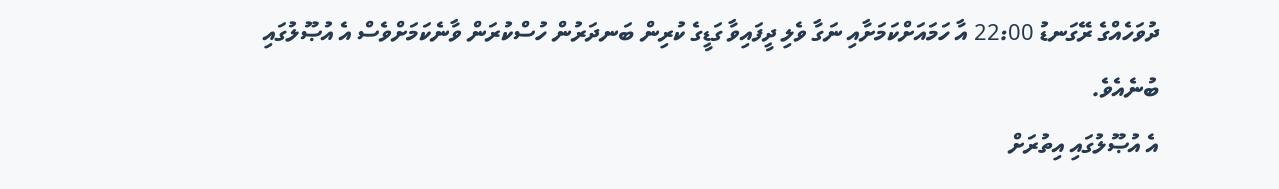ދުވަހެއްގެ ރޭގަނޑު 22:00 އާ ހަމައަށްކަމަށާއި ނަގާ ވެލި ދީފައިވާ ގަޑީގެ ކުރިން ބަނދަރުން ހުސްކުރަން ވާނެކަމަށްވެސް އެ އުޞޫލުގައި ބުނެއެވެ.
އެ އުޞޫލުގައި އިތުރަށް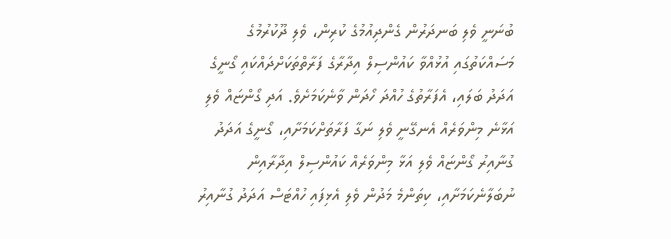ބުނަނީ ވެލި ބަނދަރުން ގެންދިއުމުގެ ކުރިން، ވެލި ދޫކުރުމުގެ މަސައްކަތުގައި އުޅުއްވާ ކައުންސިލް އިދާރާގެ ފަރާތްތަކަށްދައްކައި ގޯނީގެ އަދަދު ބަލައި، އެފަރާތުގެ ހުއްދަ ހޯދަން ވާނެކަމަށެވެ. އަދި ގޯންޏައް ވެލި އަޅާނެ މިންވަރެއް އެނގޭނީ ވެލި ނަގާ ފަރާތަށްކަމަށާއި، ގޯނީގެ އަދަދު ގުނާއިރު ގޯންޏައް ވެލި އަޅާ މިންވަރެއް ކައުންސިލް އިދާރާއިން ނުބަލާނެކަމަށާއި، ކިތަންމެ މަދުން ވެލި އެޅިފައި ހުއްޓަސް އަދަދު ގުނާއިރު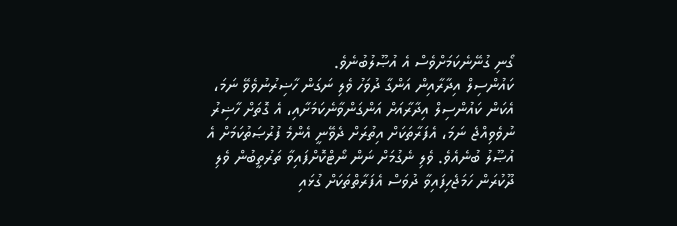ގޯނި ގުނޭނެކަމަށްވެސް އެ އުޞޫލުބުނެވެ.
ކައުންސިލް އިދާރާއިން އަންގާ ދުވަހު ވެލި ނަގަން ހާޟިރުނުވެވޭ ނަމަ، އެކަން ކައުންސިލް އިދާރާއަށް އަންގަންވާނެކަމަށާއި، އެ ގޮތަށް ހާޟިރު ނުވެވިއްޖެ ނަމަ، އެފަރާތަކަށް އިތުރަށް ދެވޭނީ އެންމެ ފުރުޞަތުކަމަށް އެ އުޞޫލު ބުނެއެވެ. ވެލި ނެގުމަށް ނަން ނޯޓްކޮށްފައިވާ ތަރުތީބުން ވެލި ދޫކުރަން ހަމަޖެހިފައިވާ ދުވަސް އެފަރާތްތަކަށް ގުޅައި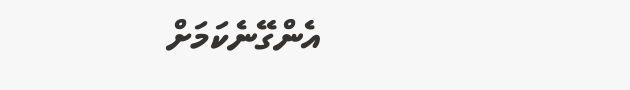އެންގޭނެކަމަށް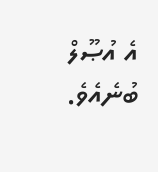އެ އުޞޫލް ބުނެއެވެ.